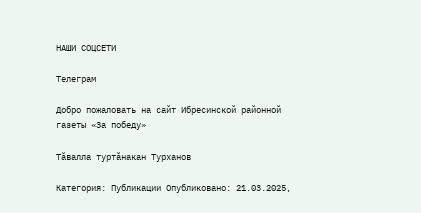НАШИ СОЦСЕТИ

Телеграм

Добро пожаловать на сайт Ибресинской районной газеты «За победу»

Тăвалла туртăнакан Турханов

Категория: Публикации Опубликовано: 21.03.2025,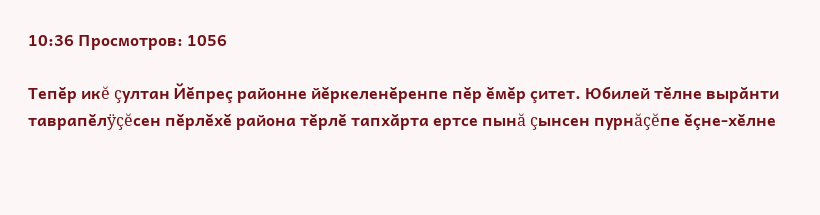10:36 Просмотров: 1056

Тепĕр икĕ çултан Йĕпреç районне йĕркеленĕренпе пĕр ĕмĕр çитет. Юбилей тĕлне вырăнти таврапĕлÿçĕсен пĕрлĕхĕ района тĕрлĕ тапхăрта ертсе пынă çынсен пурнăçĕпе ĕçне-хĕлне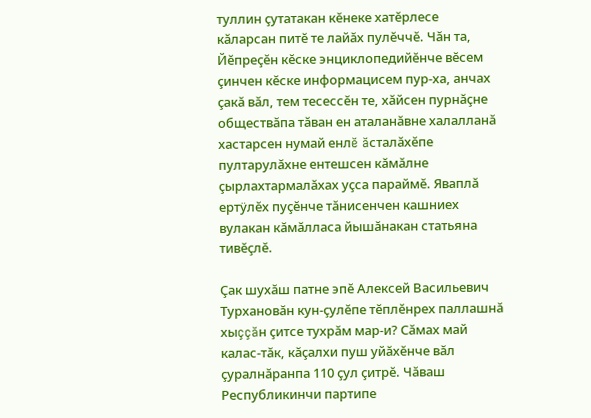туллин çутатакан кĕнеке хатĕрлесе кăларсан питĕ те лайăх пулĕччĕ. Чăн та, Йĕпреçĕн кĕске энциклопедийĕнче вĕсем çинчен кĕске информацисем пур-ха, анчах çакă вăл, тем тесессĕн те, хăйсен пурнăçне обществăпа тăван ен аталанăвне халалланă хастарсен нумай енлĕ ăсталăхĕпе пултарулăхне ентешсен кăмăлне çырлахтармалăхах уçса параймĕ. Яваплă ертÿлĕх пуçĕнче тăнисенчен кашниех вулакан кăмăлласа йышăнакан статьяна тивĕçлĕ.

Çак шухăш патне эпĕ Алексей Васильевич Турхановăн кун-çулĕпе тĕплĕнрех паллашнă хыççăн çитсе тухрăм мар-и? Сăмах май калас-тăк, кăçалхи пуш уйăхĕнче вăл çуралнăранпа 110 çул çитрĕ. Чăваш Республикинчи партипе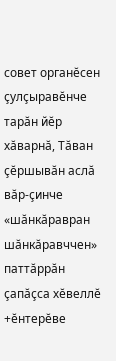совет органĕсен çулçыравĕнче тарăн йĕр хăварнă, Тăван çĕршывăн аслă вăр-çинче «шăнкăравран шăнкăравччен» паттăррăн çапăçса хĕвеллĕ +ĕнтерĕве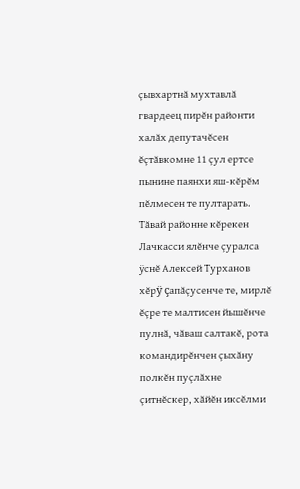çывхартнă мухтавлă гвардеец пирĕн районти халăх депутачĕсен ĕçтăвкомне 11 çул ертсе пынине паянхи яш-кĕрĕм пĕлмесен те пултарать. Тăвай районне кĕрекен Лачкасси ялĕнче çуралса ÿснĕ Алексей Турханов хĕрÿ çапăçусенче те, мирлĕ ĕçре те малтисен йышĕнче пулнă, чăваш салтакĕ, рота командирĕнчен çыхăну полкĕн пуçлăхне çитнĕскер, хăйĕн иксĕлми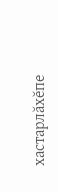хастарлăхĕпе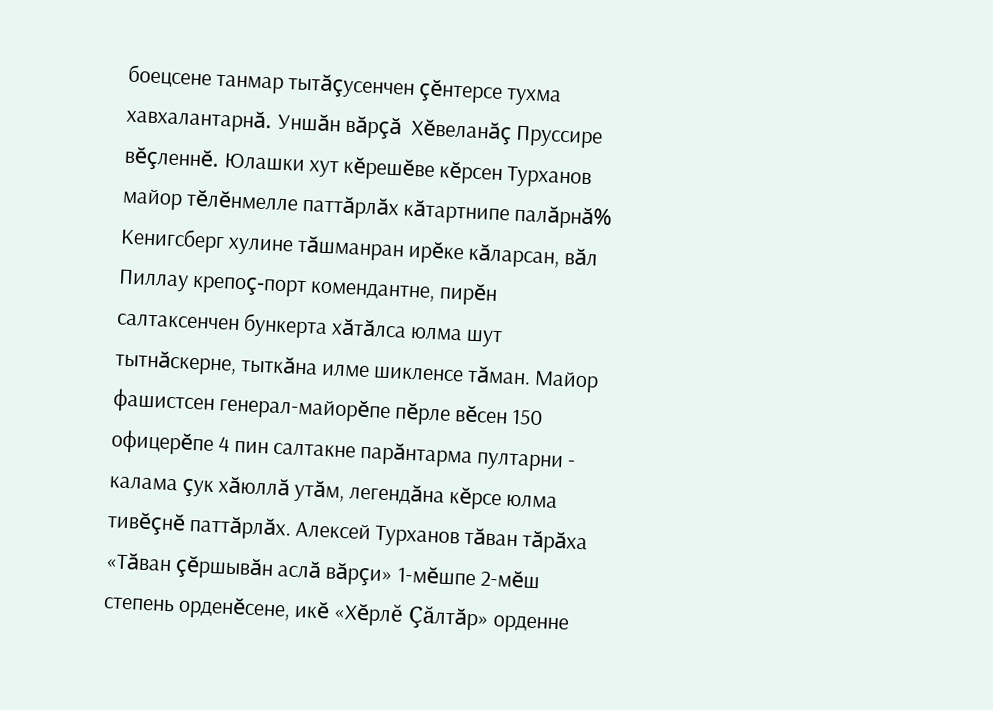боецсене танмар тытăçусенчен çĕнтерсе тухма хавхалантарнă. Уншăн вăрçă  Хĕвеланăç Пруссире вĕçленнĕ. Юлашки хут кĕрешĕве кĕрсен Турханов майор тĕлĕнмелле паттăрлăх кăтартнипе палăрнă% Кенигсберг хулине тăшманран ирĕке кăларсан, вăл Пиллау крепоç-порт комендантне, пирĕн салтаксенчен бункерта хăтăлса юлма шут тытнăскерне, тыткăна илме шикленсе тăман. Майор фашистсен генерал-майорĕпе пĕрле вĕсен 150 офицерĕпе 4 пин салтакне парăнтарма пултарни - калама çук хăюллă утăм, легендăна кĕрсе юлма тивĕçнĕ паттăрлăх. Алексей Турханов тăван тăрăха «Тăван çĕршывăн аслă вăрçи» 1-мĕшпе 2-мĕш степень орденĕсене, икĕ «Хĕрлĕ Çăлтăр» орденне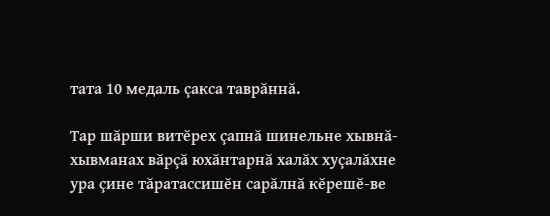тата 10 медаль çакса таврăннă.

Тар шăрши витĕрех çапнă шинельне хывнă-хывманах вăрçă юхăнтарнă халăх хуçалăхне ура çине тăратассишĕн сарăлнă кĕрешĕ-ве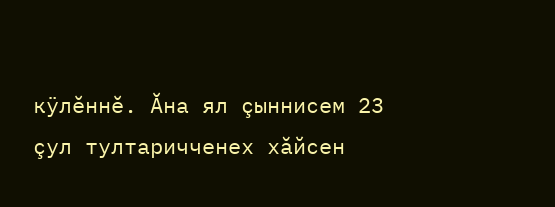кÿлĕннĕ. Ăна ял çыннисем 23 çул тултаричченех хăйсен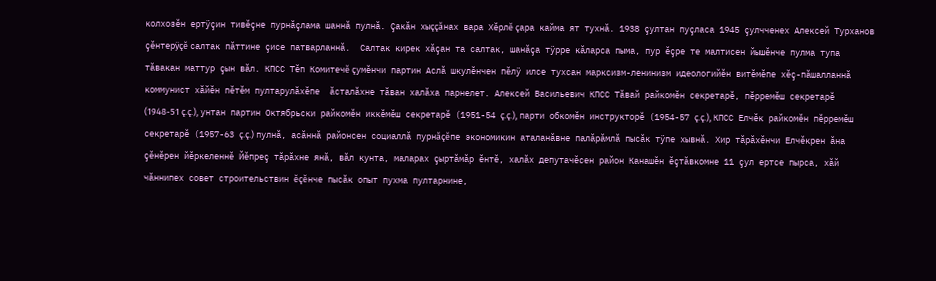колхозĕн ертÿçин тивĕçне пурнăçлама шаннă пулнă. Çакăн хыççăнах вара Хĕрлĕ çара кайма ят тухнă. 1938 çултан пуçласа 1945 çулчченех Алексей Турханов çĕнтерÿçĕ салтак пăттине çисе патварланнă.  Салтак кирек хăçан та салтак, шанăçа тÿрре кăларса пыма, пур ĕçре те малтисен йышĕнче пулма тупа тăвакан маттур çын вăл. КПСС Тĕп Комитечĕ çумĕнчи партин Аслă шкулĕнчен пĕлÿ илсе тухсан марксизм-ленинизм идеологийĕн витĕмĕпе хĕç-пăшалланнă коммунист хăйĕн пĕтĕм пултарулăхĕпе  ăсталăхне тăван халăха парнелет. Алексей Васильевич КПСС Тăвай райкомĕн секретарĕ, пĕрремĕш секретарĕ (1948-51 ç.ç.), унтан партин Октябрьски райкомĕн иккĕмĕш секретарĕ (1951-54 ç.ç.), парти обкомĕн инструкторĕ (1954-57 ç.ç.), КПСС Елчĕк райкомĕн пĕрремĕш секретарĕ (1957-63 ç.ç.) пулнă, асăннă районсен социаллă пурнăçĕпе экономикин аталанăвне палăрăмлă пысăк тÿпе хывнă. Хир тăрăхĕнчи Елчĕкрен ăна çĕнĕрен йĕркеленнĕ Йĕпреç тăрăхне янă, вăл кунта, маларах çыртăмăр ĕнтĕ, халăх депутачĕсен район Канашĕн ĕçтăвкомне 11 çул ертсе пырса, хăй чăннипех совет строительствин ĕçĕнче пысăк опыт пухма пултарнине,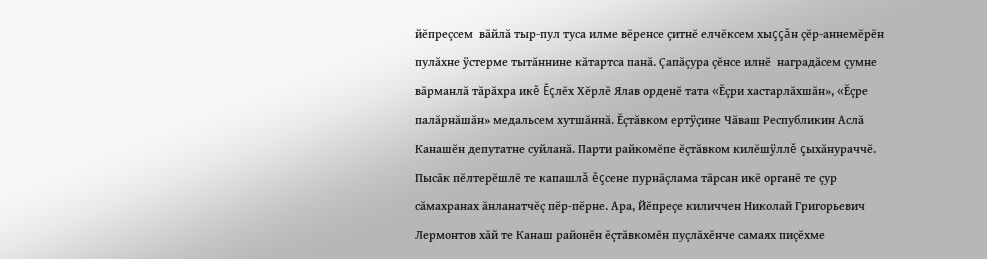йĕпреçсем  вăйлă тыр-пул туса илме вĕренсе çитнĕ елчĕксем хыççăн çĕр-аннемĕрĕн пулăхне ÿстерме тытăннине кăтартса панă. Çапăçура çĕнсе илнĕ  наградăсем çумне вăрманлă тăрăхра икĕ Ĕçлĕх Хĕрлĕ Ялав орденĕ тата «Ĕçри хастарлăхшăн», «Ĕçре палăрнăшăн» медальсем хутшăннă. Ĕçтăвком ертÿçине Чăваш Республикин Аслă Канашĕн депутатне суйланă. Парти райкомĕпе ĕçтăвком килĕшÿллĕ çыхăнураччĕ. Пысăк пĕлтерĕшлĕ те капашлă ĕçсене пурнăçлама тăрсан икĕ органĕ те çур сăмахранах ăнланатчĕç пĕр-пĕрне. Ара, Йĕпреçе киличчен Николай Григорьевич Лермонтов хăй те Канаш районĕн ĕçтăвкомĕн пуçлăхĕнче самаях пиçĕхме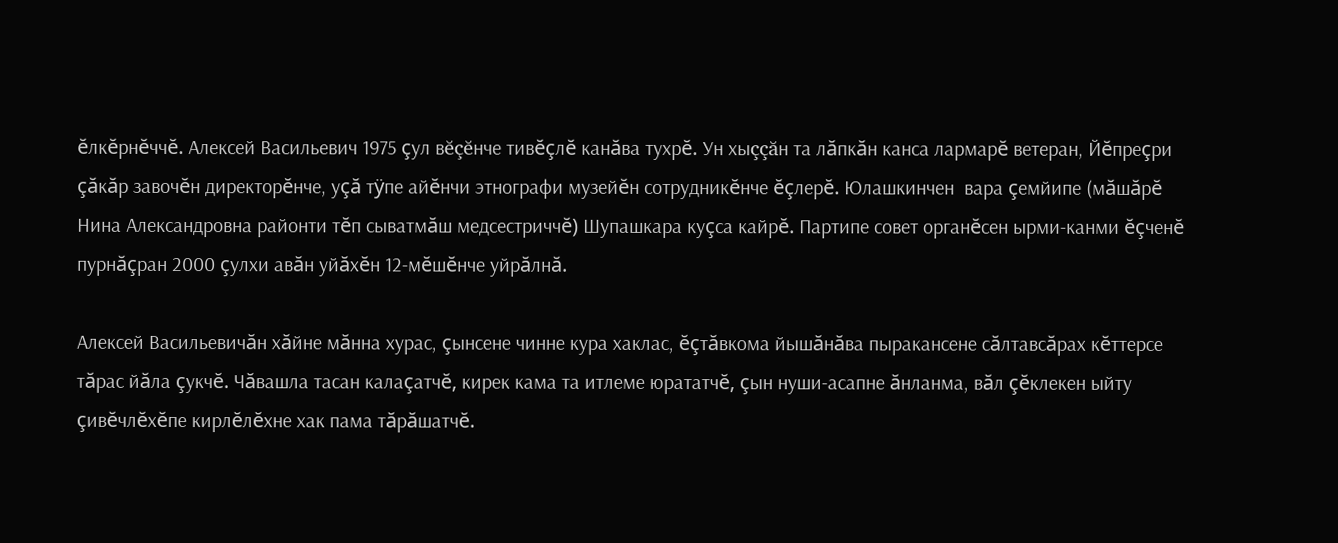ĕлкĕрнĕччĕ. Алексей Васильевич 1975 çул вĕçĕнче тивĕçлĕ канăва тухрĕ. Ун хыççăн та лăпкăн канса лармарĕ ветеран, Йĕпреçри  çăкăр завочĕн директорĕнче, уçă тÿпе айĕнчи этнографи музейĕн сотрудникĕнче ĕçлерĕ. Юлашкинчен  вара çемйипе (мăшăрĕ Нина Александровна районти тĕп сыватмăш медсестриччĕ) Шупашкара куçса кайрĕ. Партипе совет органĕсен ырми-канми ĕçченĕ пурнăçран 2000 çулхи авăн уйăхĕн 12-мĕшĕнче уйрăлнă.

Алексей Васильевичăн хăйне мăнна хурас, çынсене чинне кура хаклас, ĕçтăвкома йышăнăва пыракансене сăлтавсăрах кĕттерсе тăрас йăла çукчĕ. Чăвашла тасан калаçатчĕ, кирек кама та итлеме юрататчĕ, çын нуши-асапне ăнланма, вăл çĕклекен ыйту çивĕчлĕхĕпе кирлĕлĕхне хак пама тăрăшатчĕ.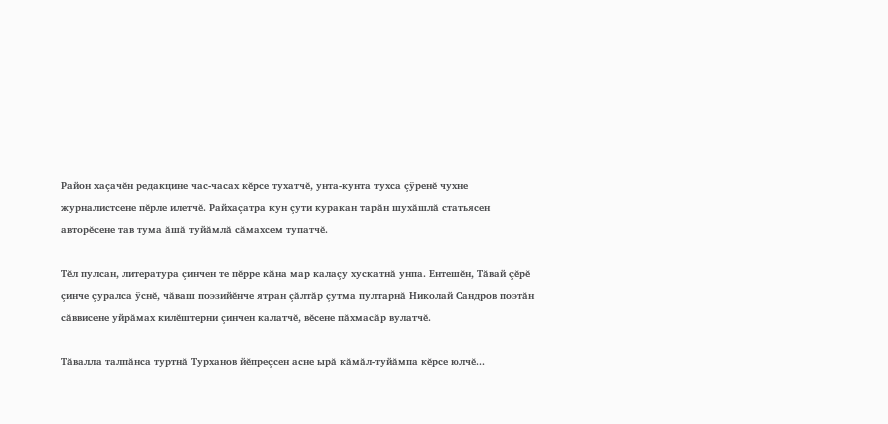Район хаçачĕн редакцине час-часах кĕрсе тухатчĕ, унта-кунта тухса çÿренĕ чухне журналистсене пĕрле илетчĕ. Райхаçатра кун çути куракан тарăн шухăшлă статьясен авторĕсене тав тума ăшă туйăмлă сăмахсем тупатчĕ.

Тĕл пулсан, литература çинчен те пĕрре кăна мар калаçу хускатнă унпа. Ентешĕн, Тăвай çĕрĕ çинче çуралса ÿснĕ, чăваш поэзийĕнче ятран çăлтăр çутма пултарнă Николай Сандров поэтăн сăввисене уйрăмах килĕштерни çинчен калатчĕ, вĕсене пăхмасăр вулатчĕ.

Тăвалла талпăнса туртнă Турханов йĕпреçсен асне ырă кăмăл-туйăмпа кĕрсе юлчĕ...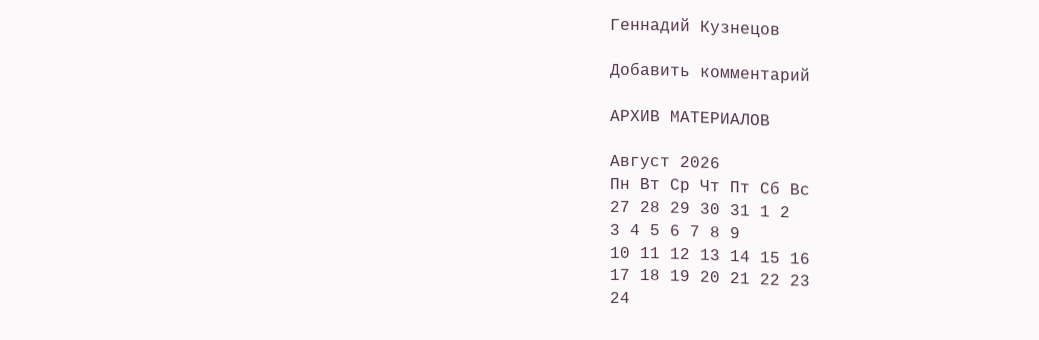Геннадий Кузнецов

Добавить комментарий

АРХИВ МАТЕРИАЛОВ

Август 2026
Пн Вт Ср Чт Пт Сб Вс
27 28 29 30 31 1 2
3 4 5 6 7 8 9
10 11 12 13 14 15 16
17 18 19 20 21 22 23
24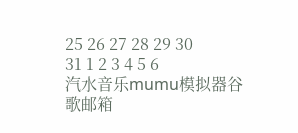25 26 27 28 29 30
31 1 2 3 4 5 6
汽水音乐mumu模拟器谷歌邮箱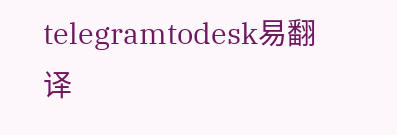telegramtodesk易翻译